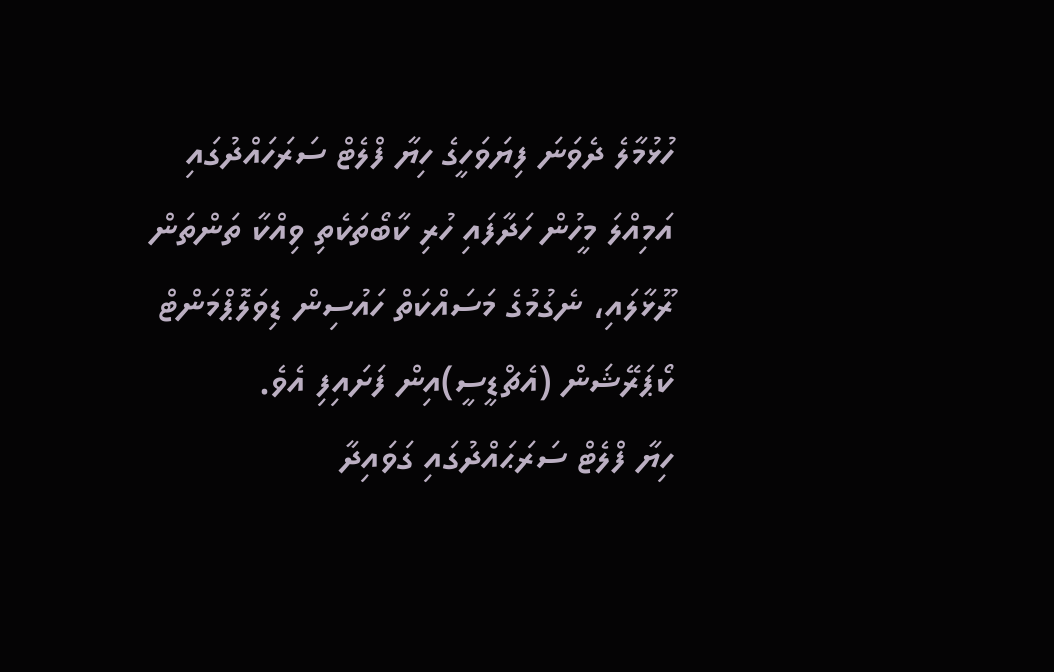ހުޅުމާލެ ދެވަނަ ފިޔަވަހީގެ ހިޔާ ފްލެޓް ސަރަހައްދުގައި އަމިއްލަ މީހުން ހަދާފައި ހުރި ކާބޯތަކެތި ވިއްކާ ތަންތަން ރޫޅާލައި، ނެގުމުގެ މަސައްކަތް ހައުސިން ޑިވަލޮޕްމަންޓް ކޯޕަރޭޝަން (އެޗްޑީސީ)އިން ފަށައިފި އެވެ.
ހިޔާ ފްލެޓް ސަރަޙައްދުގައި ގަވައިދާ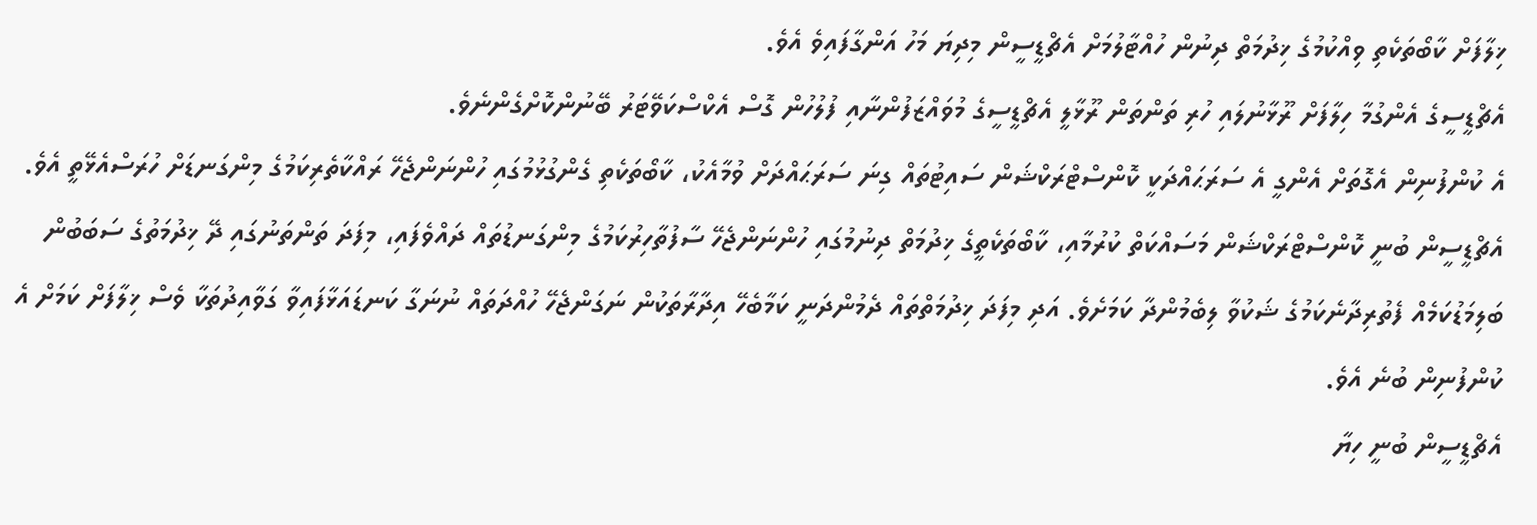ޚިލާފަށް ކާބޯތަކެތި ވިއްކުމުގެ ޚިދުމަތް ދިނުން ހުއްޓާލުމަށް އެޗްޑީސީން މިދިޔަ މަހު އަންގާފައިވެ އެވެ.
އެޗްޑީސީގެ އެންގުމާ ހިލާފަށް ރޫޅާނުލައި ހުރި ތަންތަން ރޫޅާލީ އެޗްޑީސީގެ މުވައްޒަފުންނާއި ފުލުހުން ގޮސް އެކްސްކަވޭޓަރު ބޭނުންކޮށްގެންނެވެ.
އެ ކުންފުނިން އެގޮތަށް އެންގީ އެ ސަރަޙައްދަކީ ކޮންސްޓްރަކްޝަން ސައިޓުތައް ގިނަ ސަރަޙައްދަށް ވުމާއެކު، ކާބޯތަކެތި ގެންގުޅުމުގައި ހުންނަންޖެހޭ ރައްކާތެރިކަމުގެ މިންގަނޑަށް ހުރަސްއެޅޭތީ އެވެ.
އެޗްޑީސީން ބުނީ ކޮންސްޓްރަކްޝަން މަސައްކަތް ކުރުމާއި، ކާބޯތަކެތީގެ ޚިދުމަތް ދިނުމުގައި ހުންނަންޖެހޭ ސާފުތާހިރުކަމުގެ މިންގަނޑުތައް ދައްވެފައި، މިފަދަ ތަންތަނުގައި ދޭ ޚިދުމަތުގެ ސަބަބުން ބަލިމަޑުކަމެއް ފެތުރިދާނެކަމުގެ ޝަކުވާ ލިބެމުންދާ ކަމަށެވެ. އަދި މިފަދަ ޚިދުމަތްތައް ދެމުންދަނީ ކަމާބެހޭ އިދާރާތަކުން ނަގަންޖެހޭ ހުއްދަތައް ނުނަގާ ކަނޑައަޅާފައިވާ ގަވާއިދުތަކާ ވެސް ޚިލާފަށް ކަމަށް އެ ކުންފުނިން ބުނެ އެވެ.
އެޗްޑީސީން ބުނީ ހިޔާ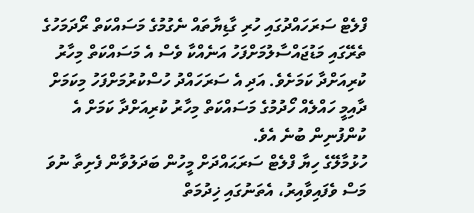ފްލެޓް ސަރަހައްދުގައި ހުރި ގާޑިޔާތައް ނެގުމުގެ މަސައްކަތް ރޯދަމަހުގެ ތެރޭގައި މަޑުޖައްސާލުމަށްފަހު އަނެއްކާ ވެސް އެ މަސައްކަތް މިހާރު ކުރިއަށްދާ ކަމަށެވެ. އަދި އެ ސަރަހައްދު ހުސްކުރުމަށްފަހު މިކަމަށް ދާއިމީ ހައްލެއް ހޯދުމުގެ މަސައްކަތް މިހާރު ކުރިއަށްދާ ކަމަށް އެ ކުންފުނިން ބުނެ އެވެ.
ހުޅުމާލޭގެ ހިޔާ ފްލެޓް ސަރަޙައްދަށް މީހުން ބަދަލުވާން ފެށިތާ ނުވަ މަސް ވެފައިވާއިރު، އެތަނުގައި ޚިދުމަތް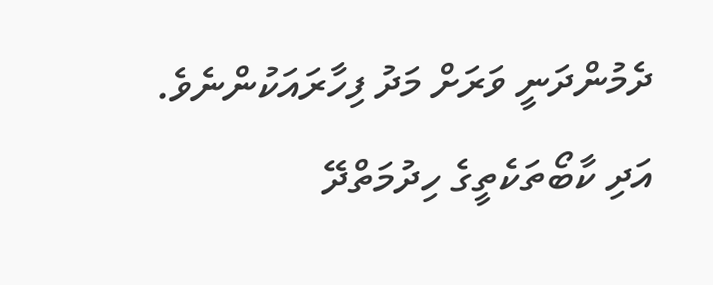ދެމުންދަނީ ވަރަށް މަދު ފިހާރައަކުންނެވެ. އަދި ކާބޯތަކެތީގެ ހިދުމަތްދޭ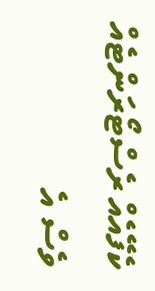ކެފޭއެއް ރެސްޓޯރަންޓެއް ވެސް އެ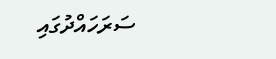ސަރަހައްދުގައި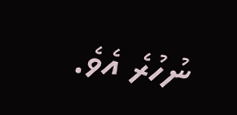ނުހުރެ އެވެ.